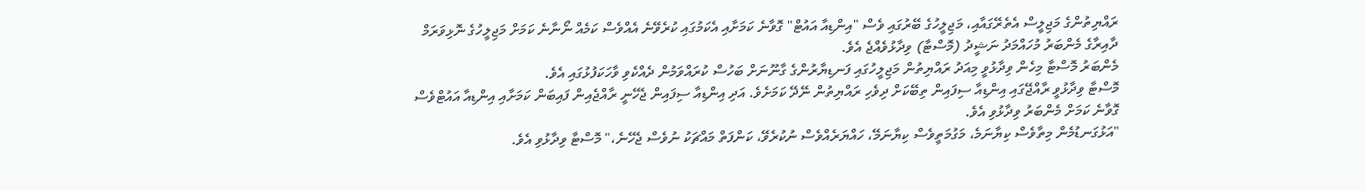ރައްޔިތުންގެ މަޖިލީސް އެތެރޭގައާއި، މަޖިލީހުގެ ބޭރުގައި ވެސް "އިންޑިއާ އައުޓް" ގޮވާނެ ކަމަށާއި އެކަމުގައި ކުރެވޭނެ އެއްވެސް ކަމެއް ނޯނާނެ ކަމަށް މަޖިލީހުގެ ނޮޅިވަރަމް ދާއިރާގެ މެންބަރު މުހައްމަދު ނަޝީދު (މޮސްޓާ) ވިދާޅުވެއްޖެ އެވެ.
މެންބަރު މޮސްޓާ މިހެން ވިދާޅުވީ މިއަދު ރައްޔިތުން މަޖިލީހުގައި ފަނޑިޔާރުންގެ ގާނޫނަށް ބަހުސް ކުރައްވަމުން ދެއްކެވި ވާހަކަފުޅުގައި އެވެ.
މޮސްޓާ ވިދާޅުވީ ރާއްޖޭގައި އިންޑިއާ ސިފައިން ތިބޭކަށް ދިވެހި ރައްޔިތުން ނޭދޭ ކަމަށެވެ. އަދި އިންޑިއާ ސިފައިން ޖެހޭނީ ރާއްޖެއިން ފައިބަން ކަމަށާއި އިންޑިއާ އައުޓްވެސް ގޮވާނެ ކަމަށް މެންބަރު ވިދާޅުވި އެވެ.
"އަޅުގަނޑުމެން މިތާވެސް ކިޔާނަމެ، މަގުމަތީވެސް ކިޔާނަމޭ، ހައްޔަރެއްވެސް ނުކުރެވޭ، ކަންފަތް މައްޗަކު ނުވެސް ޖެހޭނެ،" މޮސްޓާ ވިދާޅުވި އެވެ.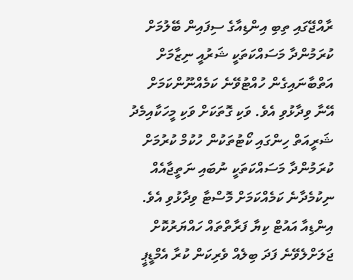ރާއްޖޭގައި ތިބި އިންޑިއާގެ ސިފައިން ބޭލުމަށް ކުރަމުންދާ މަސައްކަތަކީ ޝަރުއީ ނިޒާމަށް އަތްބާނައިގެން ހުއްޓުވޭނެ ކަމެއްނޫންކަމަށް އޭނާ ވިދާޅުވި އެވެ. ވަކި ގޮތަކަށް ވަކި މީހަކާއިމެދު ޝަރީއަތް ހިންގައި ކޯޓުތަކުން ހުކުމް ކުރުމަށް ކުރަމުންދާ މަސައްކަތަކީ ނުބައި ނަތީޖާއެއް ނިކުމެދާނެ ކަމެއްކަމަށް މޮސްޓާ ވިދާޅުވި އެވެ.
އިންޑިއާ އައުޓް ކިޔާ ފަރާތްތައް ހައްޔަރުކޮށް ޖަލަށްލެވޭނެ ފަދަ ބިލެއް ވެރިކަން ކުރާ އެމްޑީޕީ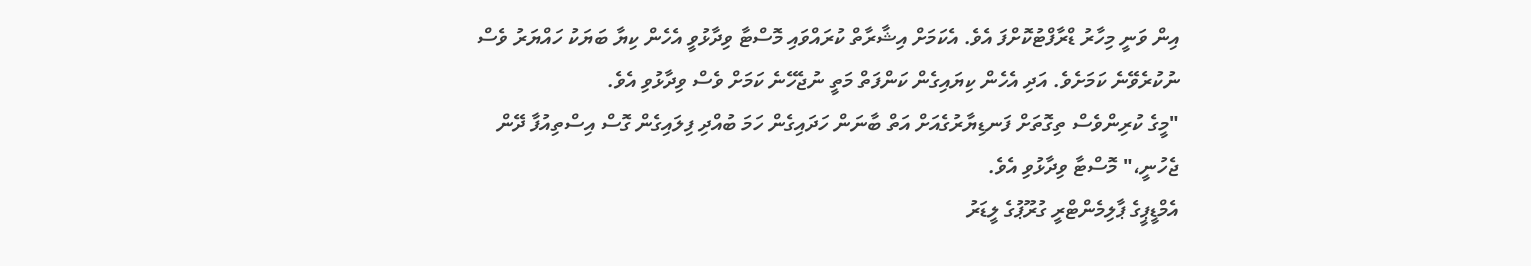އިން ވަނީ މިހާރު ޑްރާފްޓުކޮށްފަ އެވެ. އެކަމަށް އިޝާރާތް ކުރައްވައި މޮސްޓާ ވިދާޅުވީ އެހެން ކިޔާ ބަޔަކު ހައްޔަރު ވެސް ނުކުރެވޭނެ ކަމަށެވެ. އަދި އެހެން ކިޔައިގެން ކަންފަތް މަތީ ނުޖެހޭނެ ކަމަށް ވެސް ވިދާޅުވި އެވެ.
"މީގެ ކުރިންވެސް ތިގޮތަށް ފަނޑިޔާރުގެއަށް އަތް ބާނަން ހަދައިގެން ހަމަ ބުއްދި ފިލައިގެން ގޮސް އިސްތިއުފާ ދޭން ޖެހުނީ،" މޮސްޓާ ވިދާޅުވި އެވެ.
އެމްޑީޕީގެ ޕާލިމެންޓްރީ ގުރޫޕުގެ ލީޑަރު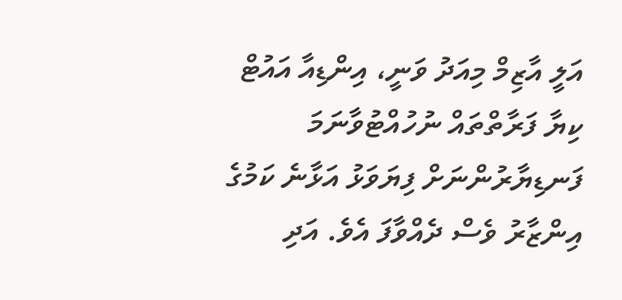އަލީ އާޒިމް މިއަދު ވަނީ، އިންޑިއާ އައުޓް ކިޔާ ފަރާތްތައް ނުހުއްޓުވާނަމަ ފަނޑިޔާރުންނަށް ފިޔަވަޅު އަޅާނެ ކަމުގެ އިންޒާރު ވެސް ދެއްވާފަ އެވެ. އަދި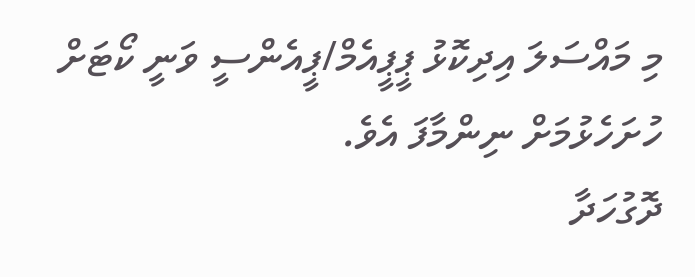މި މައްސަލަ އިދިކޮޅު ޕީޕީއެމް/ޕީއެންސީ ވަނީ ކޯޓަށް ހުށަހެޅުމަށް ނިންމާފަ އެވެ.
ދޮގުހަދާ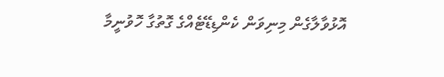އޮޅުވާލާގެން މިނިވަން ކެންޑިޑޭޓެއްގެ ގޮތުގާ ހޮވުނީމާ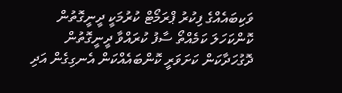ވަކިބައެއްގެ ފިކުރު ޕްރަމޯޓް ކުރުމަކީ ދީނީގޮތުން ކޮންކަހަލަ ކަމެއްތޯ ސާފު ކުރައްވާ ދީނީގޮތުން ދޮގުހަދާކަން ކަށަވަރީ ކޮންބައެއްކަން އެނގިގެން އަދި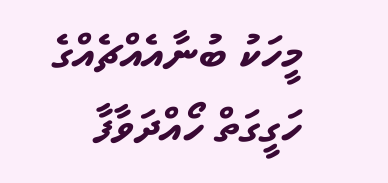މީހަކު ބުނާއެއްޗެއްގެ ހަގީގަތް ހޯއްދަވާފާ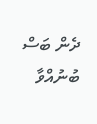ދެން ބަސް ބުނުއްވާ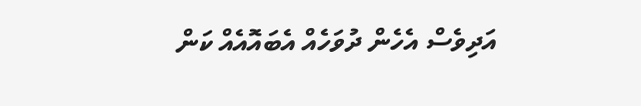އަދިވެސް އެހެން ދުވަހެއް އެބައޮއެއް ކަން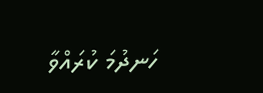ހަނދުމަ ކުރައްވާ